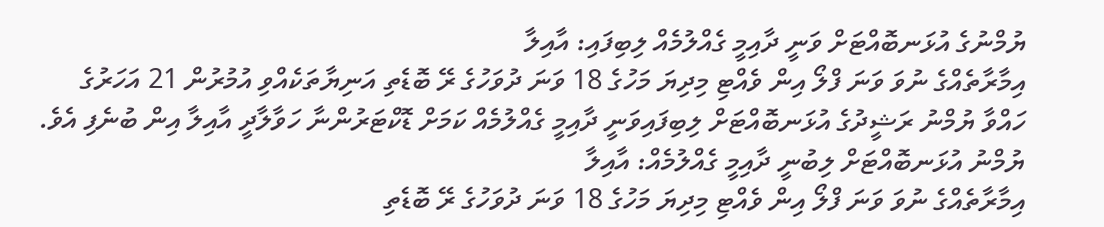ޔުމްނުގެ އުޅަނބޮއްޓަށް ވަނީ ދާއިމީ ގެއްލުމެއް ލިބިފައި: އާއިލާ
އިމާރާތެއްގެ ނުވަ ވަނަ ފްލޯ އިން ވެއްޓި މިދިޔަ މަހުގެ 18 ވަނަ ދުވަހުގެ ރޭ ބޮޑެތި އަނިޔާތަކެއްވި އުމުރުން 21 އަހަރުގެ ހައްވާ ޔުމްނު ރަޝީދުގެ އުޅަނބޮއްޓަށް ލިބިފައިވަނީ ދާއިމީ ގެއްލުމެއް ކަމަށް ޑޮކްޓަރުންނާ ހަވާލާދީ އާއިލާ އިން ބުނެފި އެވެ.
ޔުމްނު އުޅަނބޮއްޓަށް ލިބުނީ ދާއިމީ ގެއްލުމެއް: އާއިލާ
އިމާރާތެއްގެ ނުވަ ވަނަ ފްލޯ އިން ވެއްޓި މިދިޔަ މަހުގެ 18 ވަނަ ދުވަހުގެ ރޭ ބޮޑެތި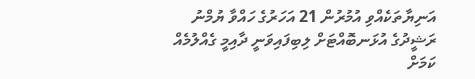އަނިޔާތަކެއްވި އުމުރުން 21 އަހަރުގެ ހައްވާ ޔުމްނު ރަޝީދުގެ އުޅަނބޮއްޓަށް ލިބިފައިވަނީ ދާއިމީ ގެއްލުމެއް ކަމަށް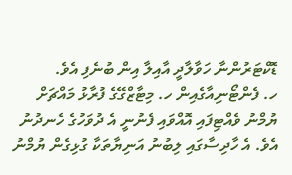ޑޮކްޓަރުންނާ ހަވާލާދީ އާއިލާ އިން ބުނެފި އެވެ.
ހ. ފެންޓޯނިއާގެއިން ހ. މިޓާޒްގޭގެ ފުރާޅު މައްޗަށް ޔުމްނު ވެއްޓިފައި އޮއްވައި ފެނުނީ އެ ދުވަހުގެ ހެނދުނު އެވެ. އެ ހާދިސާގައި ލިބުނު އަނިޔާތަކާ ގުޅިގެން ޔުމްނު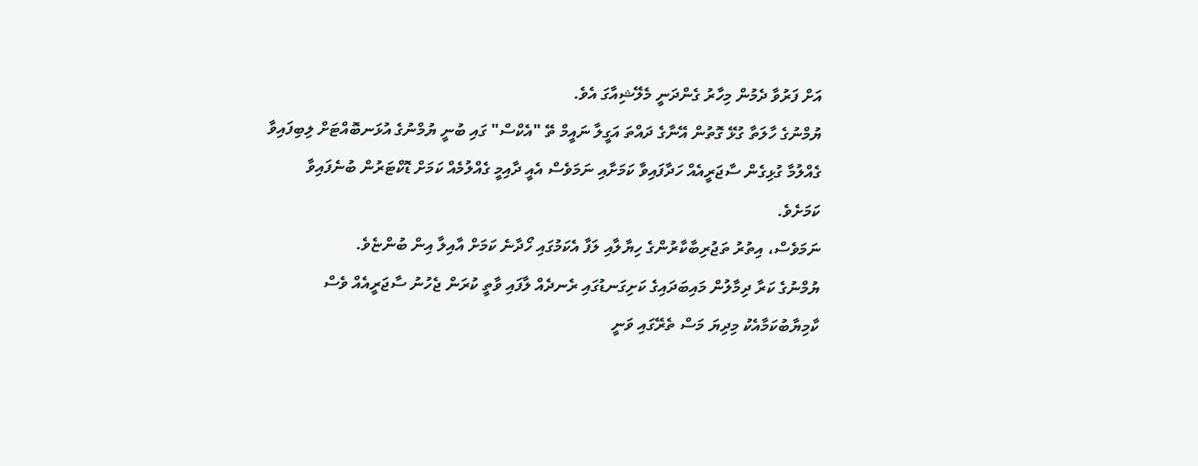އަށް ފަރުވާ ދެމުން މިހާރު ގެންދަނީ މެލޭޝިއާގަ އެވެ.
ޔުމްނުގެ ހާލަތާ ގުޅޭ ގޮތުން އޭނާގެ ދައްތަ އަގީލާ ނައީމް ތޭ "އެކްސް" ގައި ބުނީ ޔުމްނުގެ އުޅަނބޮއްޓަށް ލިބިފައިވާ ގެއްލުމާ ގުޅިގެން ސާޖަރީއެއް ހަދާފައިވާ ކަމަށާއި ނަމަވެސް އެއީ ދާއިމީ ގެއްލުމެއް ކަމަށް ޑޮކްޓަރުން ބުނެފައިވާ ކަމަށެވެ.
ނަމަވެސް، އިތުރު ތަޖުރިބާކާރުންގެ ހިޔާލާއި ލަފާ އެކަމުގައި ހޯދާނެ ކަމަށް އާއިލާ އިން ބުންޏެވެ.
ޔުމްނުގެ ކަރާ ދިމާލުން މައިބަދައިގެ ކަށިގަނޑުގައި ރެނދެއް ލާފައި ވާތީ ކުރަން ޖެހުނު ސާޖަރީއެއް ވެސް ކާމިޔާބުކަމާއެކު މިދިޔަ މަސް ތެރޭގައި ވަނީ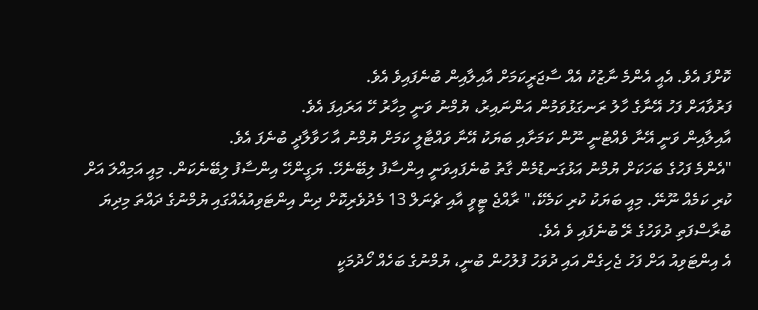ކޮށްފަ އެވެ. އެއީ އެންމެ ނާޒުކު އެއް ސާޖަރީކަމަށް އާއިލާއިން ބުނެފައިވެ އެވެ.
ފަރުވާއަށް ފަހު އޭނާގެ ހާލު ރަނގަޅުވަމުން އަންނައިރު، ޔުމްނު ވަނީ މިހާރު ހޭ އަރައިފަ އެވެ.
އާއިލާއިން ވަނީ އޭނާ ވެއްޓުނީ ނޫން ކަމަށާއި ބަޔަކު އޭނާ ވައްޓާލީ ކަމަށް ޔުމްނު އާ ހަވާލާދީ ބުނެފަ އެވެ.
"އެންމެ ފަހުގެ ބަހަކަށް ޔުމްނު އަޅުގަނޑުމެން ގާތު ބުނެފައިވަނީ އިންސާފު ލިބޭނެހޭ. ޔަގީންހޭ އިންސާފު ލިބޭނެކަން. މިއީ އަމިއްލަ އަށް ކުރި ކަމެއް ނޫނޭ. މިއީ ބަޔަކު ކުރި ކަމެކޭ،" ރާއްޖެ ޓީވީ އާއި ޗެނަލް 13 މެދުވެރިކޮށް ދިން އިންޓަވިއުއެއްގައި ޔުމްނުގެ ދައްތަ މިދިޔަ ބުރާސްފަތި ދުވަހުގެ ރޭ ބުނެފައި ވެ އެވެ.
އެ އިންޓަވިއު އަށް ފަހު ޖެހިގެން އައި ދުވަހު ފުލުހުން ބުނީ، ޔުމްނުގެ ބަހެއް ހޯދުމަކީ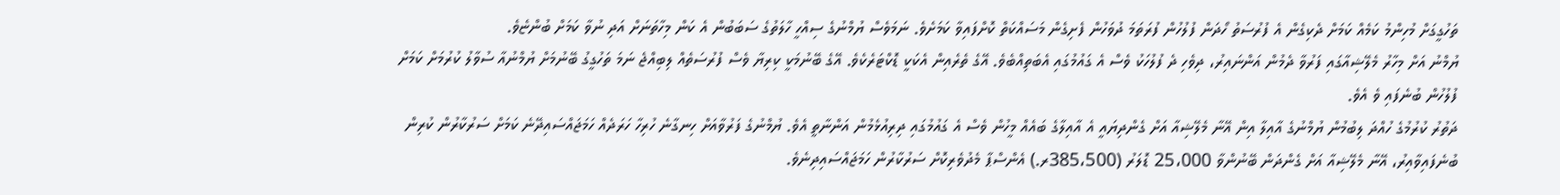ތަހުގީގަށް މުހިންމު ކަމެއް ކަމަށް ދެކިގެން އެ ފުރުސަތު ހޯދަން ފުލުހުން ފުރަތަމަ ދުވަހުން ފެށިގެން މަސައްކަތް ކޮށްފައިވާ ކަމަށެވެ. ނަމަވެސް ޔުމްނުގެ ސިއްހީ ހާލަތުގެ ސަބަބުން އެ ކަން މިހާތަނަށް އަދި ނުވާ ކަމަށް ބުންޏެވެ.
ޔުމްނު އަށް މިހާރު މެލޭޝިއާގައި ފަރުވާ ދެމުން އަންނައިރު، ދިވެހި ދެ ފުލުހަކު ވެސް އެ ގައުމުގައި އެބަތިއްބެވެ. އޭގެ ތެރެއިން އެކަކީ ޑޮކްޓަރެކެވެ. އޭގެ ބޭނުމަކީ ކިރިޔާ ވެސް ފުރުސަތެއް ލިބިއްޖެ ނަމަ ތަހުގީގު ބޭނުމަށް ޔުމްނުއާ ސުވާލު ކުރުމަށް ކަމަށް ފުލުހުން ބުނެފައި ވެ އެވެ.
ދަތުރު ކުރުމުގެ ހުއްދަ ލިބުމުން ޔުމްނުގެ އާއިލާ އިން އޭނާ މެލޭޝިއާ އަށް ގެންދިޔައީ އެ އާއިލާގެ ބައެއް މީހުން ވެސް އެ ގައުމުގައި ދިރިއުޅެމުން އަންނާތީ އެވެ. ޔުމްނުގެ ފަރުވާއަށް ހިނގާނެ ހުރިހާ ހަރަދެއް ހަމަޖައްސައިދޭނެ ކަމަށް ސަރުކާރުން ކުރިން ބުނެފައިވާއިރު، އޭނާ މެލޭޝިއާ އަށް ގެންދަން ބޭނުންވާ 25،000 ޑޮލަރު (385،500ރ.) އެންސްޕާ މެދުވެރިކޮށް ސަރުކާރުން ހަމަޖައްސައިދިނެވެ.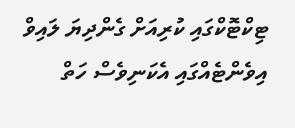ޓިކްޓޮކްގައި ކުރިއަށް ގެންދިޔަ ލައިވް އިވެންޓެއްގައި އެކަނިވެސް ހަތް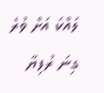ލައްކަ އަށް ވުރެ ގިނަ ރުފިޔާ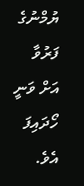ޔުމްނުގެ ފަރުވާ އަށް ވަނީ ހޯދައިފަ އެވެ.